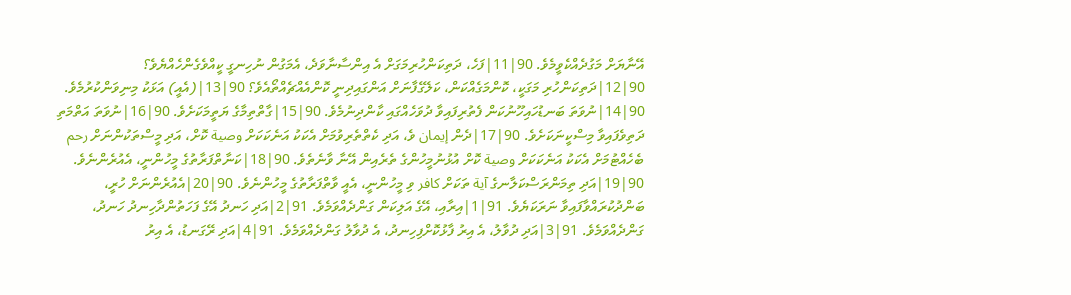އޭނާޔަށް މަގުދެއްކެވީމެވެ. 90|11|ފަހެ، ދަތިކަންހުރިމަގަށް އެ އިންސާނާވަދެ، އެމަގުން ނުހިނގީ ކީއްވެގެންހެއްޔެވެ؟ 90|12|ދަތިކަންހުރި މަގަކީ، ކޮންމަގެއްކަން، ކަލޭގެފާނަށް އަންގައިދިނީ ކޮންއެއްޗެއްތޯއެވެ؟ 90|13|(އެއީ) އަޅަކު މިނިވަންކުރުމެވެ. 90|14|ނުވަތަ ބަނޑުހައިހޫނުކަން ފެތުރިފައިވާ ދުވަހެއްގައި ކާންދިނުމެވެ. 90|15|ގާތްތިމާގެ ޔަތީމަކަށެވެ. 90|16|ނުވަތަ އަތްމަތި ދަތިވެފައިވާ މިސްކީނަކަށެވެ. 90|17|ދެން إيمان ވެ، އަދި ކެތްތެރިވުމަށް އެކަކު އަނެކަކަށް وصية ކޮށް، އަދި މީސްތަކުންނަށް رحم ބެހެއްޓުމަށް އެކަކު އަނެކަކަށް وصية ކޮށް އުޅުނުމީހުންގެ ތެރެއިން އޭނާ ވާނެތެވެ. 90|18|ކަނާތްފަރާތުގެ މީހުންނީ، އެއުރެންނެވެ. 90|19|އަދި ތިމަންރަސްކަލާނގެ آية ތަކަށް كافر ވި މީހުންނީ، އެއީ ވާތްފަރާތުގެ މީހުންނެވެ. 90|20|އެއުރެންނަށް ހުރީ، ބަންދުކުރައްވާފައިވާ ނަރަކަޔެވެ. 91|1|އިރާއި، އޭގެ އަލިކަން ގަންދެއްވަމެވެ. 91|2|އަދި ހަނދު އޭގެ ފަހަތުންދާހިނދު ހަނދު، ގަންދެއްވަމެވެ. 91|3|އަދި ދުވާލު، އެ އިރު ފާޅުކޮށްފިހިނދު، އެ ދުވާލު ގަންދެއްވަމެވެ. 91|4|އަދި ރޭގަނޑު، އެ އިރު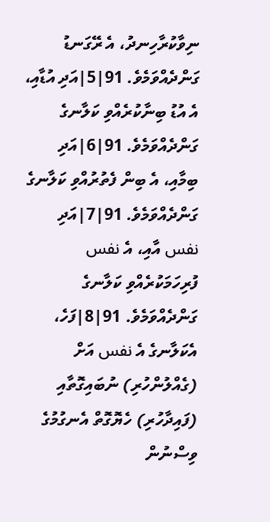ނިވާކުރާހިނދު، އެ ރޭގަނޑު ގަންދެއްވަމެވެ. 91|5|އަދި އުޑާއި، އެ އުޑު ބިނާކުރެއްވި ކަލާނގެ ގަންދެއްވަމެވެ. 91|6|އަދި ބިމާއި، އެ ބިން ފެތުރުއްވި ކަލާނގެ ގަންދެއްވަމެވެ. 91|7|އަދި نفس އާއި، އެ نفس ފުރިހަމަކުރެއްވި ކަލާނގެ ގަންދެއްވަމެވެ. 91|8|ފަހެ، އެކަލާނގެ އެ نفس އަށް (ގެއްލުންހުރި) ނުބައިގޮތާއި (ފައިދާހުރި) ހެޔޮގޮތް އެނގުމުގެ ވިސްނުން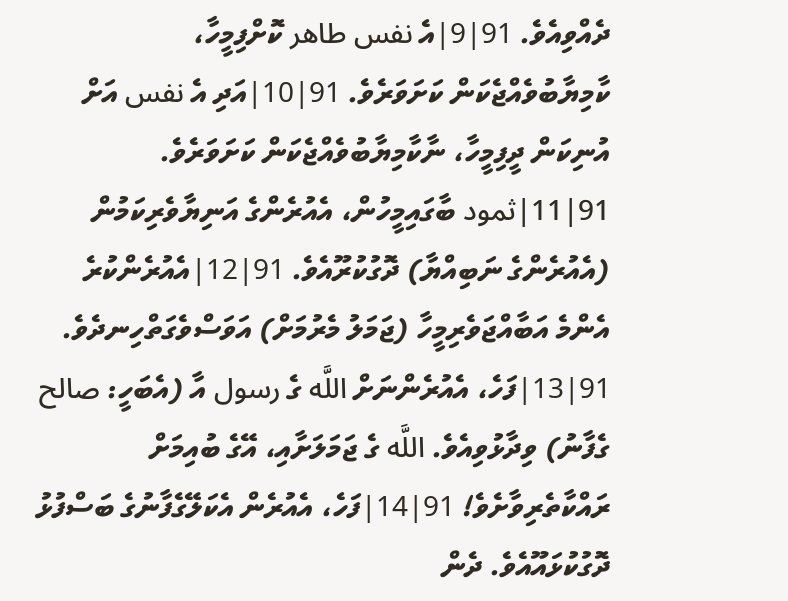ދެއްވިއެވެ. 91|9|އެ نفس طاهر ކޮށްފިމީހާ، ކާމިޔާބުވެއްޖެކަން ކަށަވަރެވެ. 91|10|އަދި އެ نفس އަށް އުނިކަން ދީފިމީހާ، ނާކާމިޔާބުވެއްޖެކަން ކަށަވަރެވެ. 91|11|ثمود ބާގައިމީހުން، އެއުރެންގެ އަނިޔާވެރިކަމުން (އެއުރެންގެ ނަބިއްޔާ) ދޮގުކުރޫއެވެ. 91|12|އެއުރެންކުރެ އެންމެ އަބާއްޖަވެރިމީހާ (ޖަމަލު މެރުމަށް) އަވަސްވެގަތްހިނދެވެ. 91|13|ފަހެ، އެއުރެންނަށް اللَّه ގެ رسول އާ (އެބަހީ: صالح ގެފާނު) ވިދާޅުވިއެވެ. اللَّه ގެ ޖަމަލަށާއި، އޭގެ ބުއިމަށް ރައްކާތެރިވާށެވެ! 91|14|ފަހެ، އެއުރެން އެކަލޭގެފާނުގެ ބަސްފުޅު ދޮގުކުޅައޫއެވެ. ދެން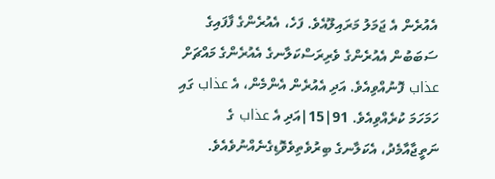އެއުރެން އެ ޖަމަލު މަރައިލޫއެވެ. ފަހެ، އެއުރެންގެ ފާފައިގެ ސަބަބުން އެއުރެންގެ ވެރިރަސްކަލާނގެ އެއުރެންގެ މައްޗަށް عذاب ފޮނުއްވިއެވެ. އަދި އެއުރެން އެންމެން، އެ عذاب ގައި ހަމަހަމަ ކުރެއްވިއެވެ. 91|15|އަދި އެ عذاب ގެ ނަތީޖާއާމެދު، އެކަލާނގެ ބިރުވެތިވެވޮޑިގެނެއްނުވެއެވެ.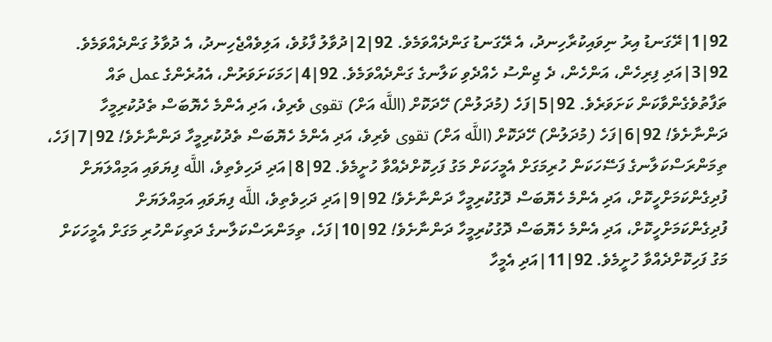92|1|ރޭގަނޑު އިރު ނިވައިކުރާހިނދު، އެ ރޭގަނޑު ގަންދެއްވަމެވެ. 92|2|ދުވާލު ފާޅުވެ، އަލިވެއްޖެހިނދު، އެ ދުވާލު ގަންދެއްވަމެވެ. 92|3|އަދި ފިރިހެން، އަންހެން، ދެ ޖިންސު ހެއްދެވި ކަލާނގެ ގަންދެއްވަމެވެ. 92|4|ހަމަކަށަވަރުން، އެއުރެންގެ عمل ތައް ތަފާތުވެގެންވާކަން ކަށަވަރެވެ. 92|5|ފަހެ (މުދަލުން) ހޭދަކޮށް (اللَّه އަށް) تقوى ވެރިވެ، އަދި އެންމެ ހެޔޮބަސް ތެދުކުރިމީހާ ދަންނާށެވެ! 92|6|ފަހެ (މުދަލުން) ހޭދަކޮށް (اللَّه އަށް) تقوى ވެރިވެ، އަދި އެންމެ ހެޔޮބަސް ތެދުކުރިމީހާ ދަންނާށެވެ! 92|7|ފަހެ، ތިމަންރަސްކަލާނގެ ފަސޭހަކަން ހުރިމަގަށް އެމީހަކަށް މަގު ފަހިކޮށްދެއްވާ ހުށީމެވެ. 92|8|އަދި ދަހިވެތިވެ، اللَّه ފިޔަވައި އަމިއްލަޔަށް ފުދިގެންކަމަށްހީކޮށް، އަދި އެންމެ ހެޔޮބަސް ދޮގުކުރިމީހާ ދަންނާށެވެ! 92|9|އަދި ދަހިވެތިވެ، اللَّه ފިޔަވައި އަމިއްލަޔަށް ފުދިގެންކަމަށްހީކޮށް، އަދި އެންމެ ހެޔޮބަސް ދޮގުކުރިމީހާ ދަންނާށެވެ! 92|10|ފަހެ، ތިމަންރަސްކަލާނގެ ދަތިކަންހުރި މަގަށް އެމީހަކަށް މަގު ފަހިކޮށްދެއްވާ ހުށީމެވެ. 92|11|އަދި އެމީހާ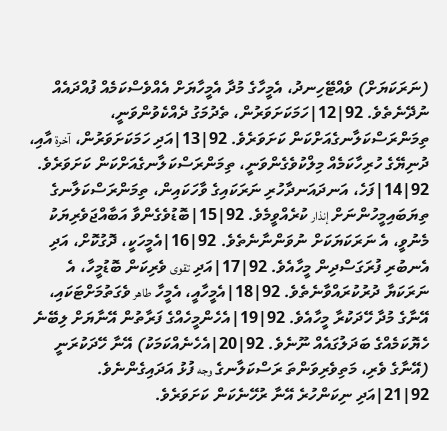(ނަރަކަޔަށް) ވެއްޓޭހިނދު، އެމީހާގެ މުދާ އެމީހާޔަށް އެއްވެސްކަމެއް ފުއްދައެއް ނުދޭނެތެވެ. 92|12|ހަމަކަށަވަރުން، ތެދުމަގު ދެއްކެވުންވަނީ، ތިމަންރަސްކަލާނގެއަށްކަން ކަށަވަރެވެ. 92|13|އަދި ހަމަކަށަވަރުން، آخرة އާއި، ދުނިޔޭގެ ހުރިހާކަމެއް މިލްކުވެގެންވަނީ، ތިމަންރަސްކަލާނގެއަށްކަން ކަށަވަރެވެ. 92|14|ފަހެ، އަނދައަނދާހުރި ނަރަކައިގެ ވާހަކައިން، ތިމަންރަސްކަލާނގެ ތިޔަބައިމީހުންނަށް إنذار ކުރެއްވީމެވެ. 92|15|ބޮޑުވެގެންވާ އަބާއްޖަވެރިޔަކު މެނުވީ، އެ ނަރަކަޔަކަށް ނުވަންނާނެތެވެ. 92|16|އެމީހަކީ، ދޮގުކޮށް، އަދި އެނބުރި ފުރަގަސްދިން މީހާއެވެ. 92|17|އަދި تقوى ވެރިކަން ބޮޑުމީހާ، އެ ނަރަކަޔާ ދުރުކުރައްވާނެތެވެ. 92|18|އެމީހާއީ، އެމީހާ طاهر ވެގަތުމަށްޓަކައި، އޭނާގެ މުދާ ހޭދަކުރާ މީހާއެވެ. 92|19|އެހެންމީހެއްގެ ފަރާތުން އޭނާޔަށް ލިބޭނެ ހެޔޮކަމެއްގެ ބަދަލުގައެއް ނޫނެވެ. 92|20|އެހެނެއްކަމަކު) އޭނާ ހޭދަކުރަނީ (އޭނާގެ ވެރި، މަތިވެރިވަންތަ ރަސްކަލާނގެ وجه ފުޅު އަދައިގެންނެވެ. 92|21|އަދި ނިކަންހުރެ އޭނާ ރުހޭނެކަން ކަށަވަރެވެ.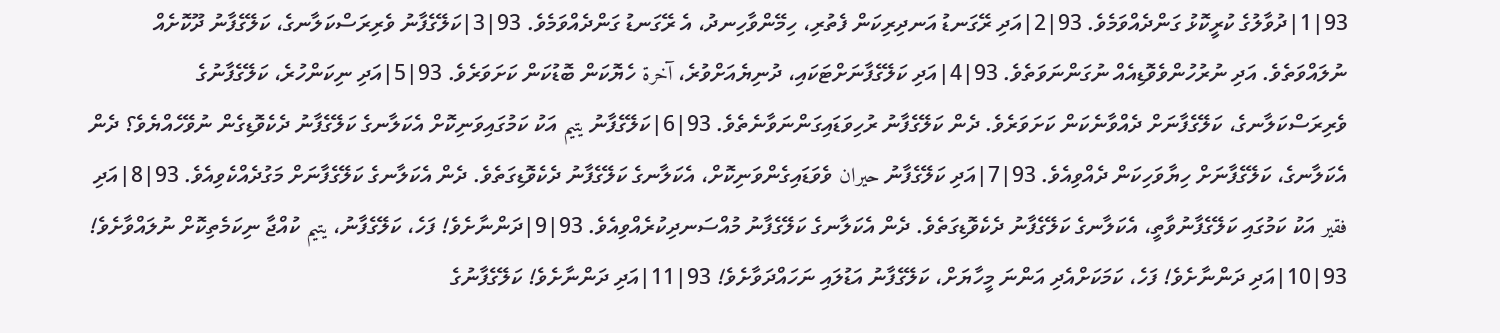93|1|ދުވާލުގެ ކުރީކޮޅު ގަންދެއްވަމެވެ. 93|2|އަދި ރޭގަނޑު އަނދިރިކަން ފެތުރި، ހިމޭންވާހިނދު، އެ ރޭގަނޑު ގަންދެއްވަމެވެ. 93|3|ކަލޭގެފާނު ވެރިރަސްކަލާނގެ، ކަލޭގެފާނު ދޫކޮށެއް ނުލައްވަތެވެ. އަދި ނުރުހުންވެވޮޑިއެއް ނުގަންނަވަތެވެ. 93|4|އަދި ކަލޭގެފާނަށްޓަކައި، ދުނިޔެއަށްވުރެ، آخرة ހެޔޮކަން ބޮޑުކަން ކަށަވަރެވެ. 93|5|އަދި ނިކަންހުރެ، ކަލޭގެފާނުގެ ވެރިރަސްކަލާނގެ، ކަލޭގެފާނަށް ދެއްވާނެކަން ކަށަވަރެވެ. ދެން ކަލޭގެފާނު ރުހިވަޑައިގަންނަވާނެތެވެ. 93|6|ކަލޭގެފާނު يتيم އަކު ކަމުގައިވަނިކޮށް އެކަލާނގެ ކަލޭގެފާނު ދެކެވޮޑިގެން ނުވޭހެއްޔެވެ؟ ދެން އެކަލާނގެ، ކަލޭގެފާނަށް ހިޔާވަހިކަން ދެއްވިއެވެ. 93|7|އަދި ކަލޭގެފާނު حيران ވެވަޑައިގެންވަނިކޮށް، އެކަލާނގެ ކަލޭގެފާނު ދެކެވޮޑިގަތެވެ. ދެން އެކަލާނގެ ކަލޭގެފާނަށް މަގުދެއްކެވިއެވެ. 93|8|އަދި فقير އަކު ކަމުގައި ކަލޭގެފާނުވާތީ، އެކަލާނގެ ކަލޭގެފާނު ދެކެވޮޑިގަތެވެ. ދެން އެކަލާނގެ ކަލޭގެފާނު މުއްސަނދިކުރެއްވިއެވެ. 93|9|ދަންނާށެވެ! ފަހެ، ކަލޭގެފާނު، يتيم ކުއްޖާ ނިކަމެތިކޮށް ނުލައްވާށެވެ! 93|10|އަދި ދަންނާށެވެ! ފަހެ، ކަމަކަށްއެދި އަންނަ މީހާޔަށް، ކަލޭގެފާނު އަޑުލައި ނަހައްދަވާށެވެ! 93|11|އަދި ދަންނާށެވެ! ކަލޭގެފާނުގެ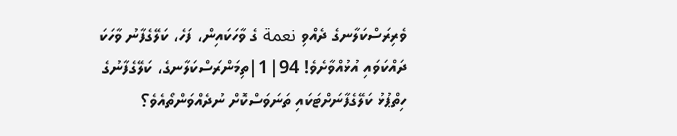ވެރިރަސްކަލާނގެ ދެއްވި نعمة ގެ ވާހަކައިން، ފަހެ، ކަލޭގެފާނު ވާހަކަ ދައްކަވައި އުޅުއްވާށެވެ! 94|1|ތިމަންރަސްކަލާނގެ، ކަލޭގެފާނުގެ ހިތްޕުޅު ކަލޭގެފާނަށްޓަކައި ތަނަވަސްކޮށް ނުދެއްވަންތޯއެވެ؟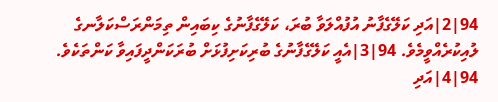94|2|އަދި ކަލޭގެފާނު އުފުއްލަވާ ބުރަ، ކަލޭގެފާނުގެ ކިބައިން ތިމަންރަސްކަލާނގެ ލުއިކުރެއްވީމެވެ. 94|3|އެއީ ކަލޭގެފާނުގެ ބުރިކަށިފުޅަށް ބުރަކަންދީފައިވާ ކަންތަކެވެ. 94|4|އަދި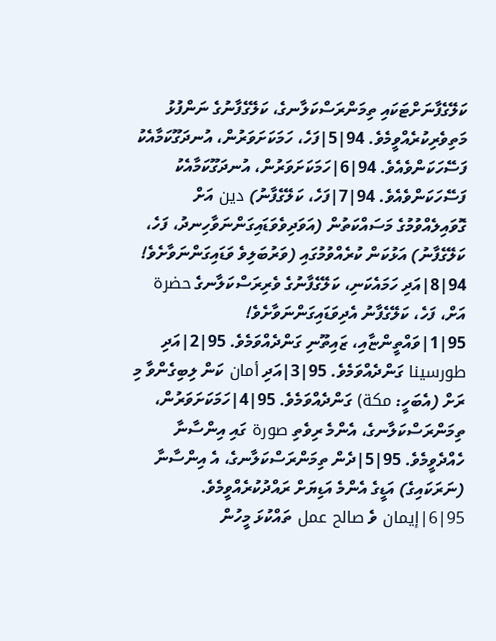ކަލޭގެފާނަށްޓަކައި ތިމަންރަސްކަލާނގެ، ކަލޭގެފާނުގެ ނަންފުޅު މަތިވެރިކުރެއްވީމެވެ. 94|5|ފަހެ، ހަމަކަށަވަރުން، އުނދަގޫކަމާއެކު ފަސޭހަކަންވެއެވެ. 94|6|ހަމަކަށަވަރުން، އުނދަގޫކަމާއެކު ފަސޭހަކަންވެއެވެ. 94|7|ފަހެ، ކަލޭގެފާނު) دين އަށް ގޮވައިލެއްވުމުގެ މަސައްކަތުން (އަވަދިވެވަޑައިގަންނަވާހިނދު، ފަހެ، ކަލޭގެފާނު) އަޅުކަން ކުރެއްވުމުގައި (ވަރުބަލިވެ ވަޑައިގަންނަވާށެވެ! 94|8|އަދި ހަމައެކަނި، ކަލޭގެފާނުގެ ވެރިރަސްކަލާނގެ حضرة އަށް، ފަހެ، ކަލޭގެފާނު އެދިވަޑައިގަންނަވާށެވެ! 95|1|ވައްތީންޏާއި، ޒައިތޫނި ގަންދެއްވަމެވެ. 95|2|އަދި طورسينا ގަންދެއްވަމެވެ. 95|3|އަދި أمان ކަން ލިބިގެންވާ މި ރަށް (އެބަހީ: مكة) ގަންދެއްވަމެވެ. 95|4|ހަމަކަށަވަރުން، ތިމަންރަސްކަލާނގެ، އެންމެ ރިވެތި صورة ގައި އިންސާނާ ހެއްދެވީމެވެ. 95|5|ދެން ތިމަންރަސްކަލާނގެ، އެ އިންސާނާ (ނަރަކައިގެ) އަޑީގެ އެންމެ އަޑިޔަށް ރައްދުކުރެއްވީމެވެ. 95|6|إيمان ވެ صالح عمل ތައްކުޅަ މީހުން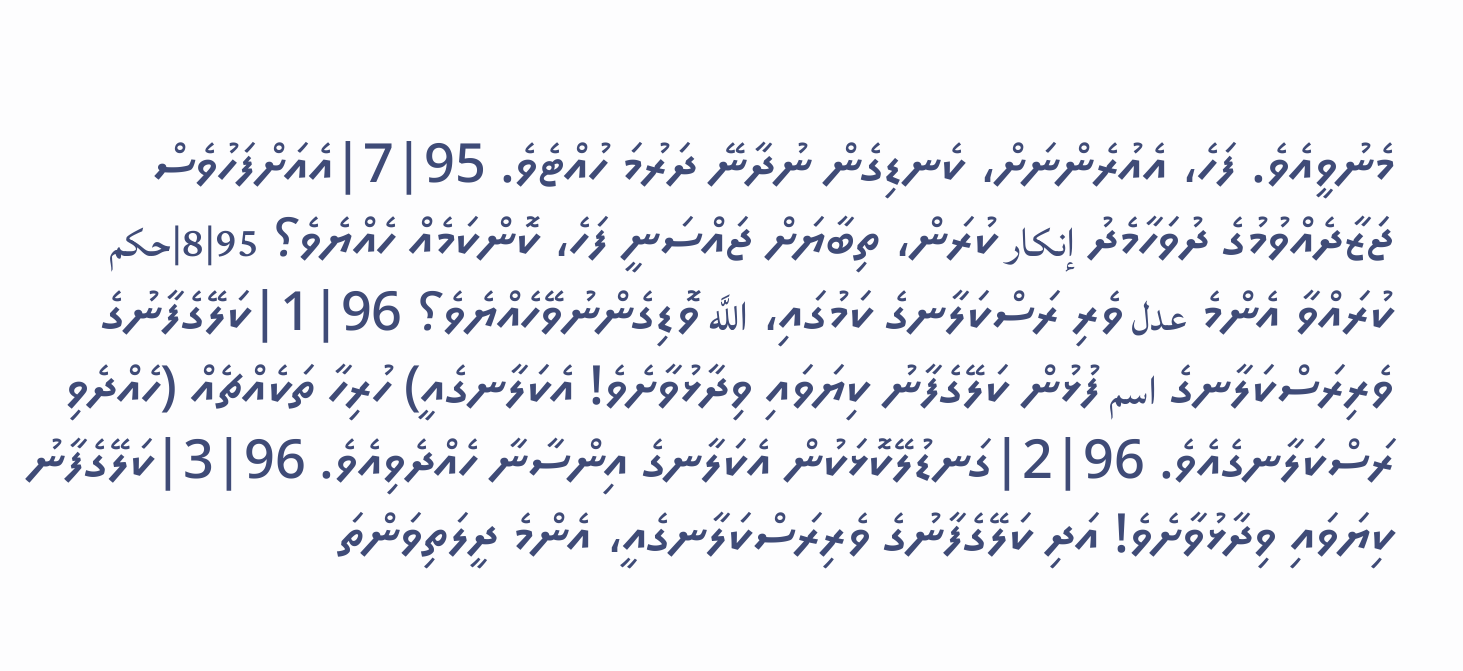މެނުވީއެވެ. ފަހެ، އެއުރެންނަށް، ކެނޑިގެން ނުދާނޭ ދަރުމަ ހުއްޓެވެ. 95|7|އެއަށްފަހުވެސް ޖަޒާދެއްވުމުގެ ދުވަހާމެދު إنكار ކުރަން، ތިބާޔަށް ޖައްސަނީ ފަހެ، ކޮންކަމެއް ހެއްޔެވެ؟ 95|8|حكم ކުރައްވާ އެންމެ عدل ވެރި ރަސްކަލާނގެ ކަމުގައި، اللَّه ވޮޑިގެންނުވޭހެއްޔެވެ؟ 96|1|ކަލޭގެފާނުގެ ވެރިރަސްކަލާނގެ اسم ފުޅުން ކަލޭގެފާނު ކިޔަވައި ވިދާޅުވާށެވެ! އެކަލާނގެއީ) ހުރިހާ ތަކެއްޗެއް (ހެއްދެވި ރަސްކަލާނގެއެވެ. 96|2|ގަނޑުލޭކޮޅަކުން އެކަލާނގެ އިންސާނާ ހެއްދެވިއެވެ. 96|3|ކަލޭގެފާނު ކިޔަވައި ވިދާޅުވާށެވެ! އަދި ކަލޭގެފާނުގެ ވެރިރަސްކަލާނގެއީ، އެންމެ ދީލަތިވަންތަ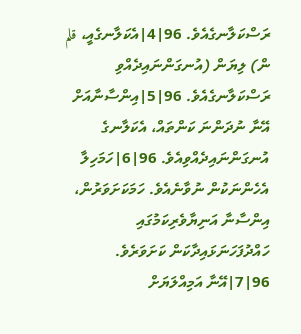ރަސްކަލާނގެއެވެ. 96|4|އެކަލާނގެއީ، قلم ން) ލިޔަން (އުނގަންނައިދެއްވި ރަސްކަލާނގެއެވެ. 96|5|އިންސާނާއަށް އޭނާ ނުދަންނަ ކަންތައް، އެކަލާނގެ އުނގަންނައިދެއްވިއެވެ. 96|6|ހަމަހިލާ އެހެންނަކުން ނުވާނެއެވެ. ހަމަކަށަވަރުން، އިންސާނާ އަނިޔާވެރިކަމުގައި ހައްދުފަހަނަޅައިދާކަން ކަށަވަރެވެ. 96|7|އޭނާ އަމިއްލަޔަށް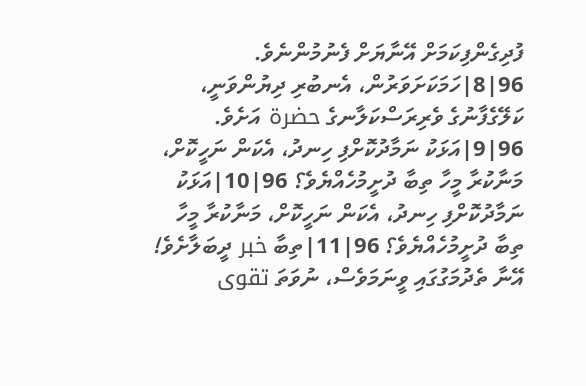ފުދިގެންފިކަމަށް އޭނާޔަށް ފެނުމުންނެވެ. 96|8|ހަމަކަށަވަރުން، އެނބުރި ދިޔުންވަނީ، ކަލޭގެފާނުގެ ވެރިރަސްކަލާނގެ حضرة އަށެވެ. 96|9|އަޅަކު ނަމާދުކޮށްފި ހިނދު، އެކަން ނަހީކޮށް، މަނާކުރާ މީހާ ތިބާ ދުށީމުހެއްޔެވެ؟ 96|10|އަޅަކު ނަމާދުކޮށްފި ހިނދު، އެކަން ނަހީކޮށް، މަނާކުރާ މީހާ ތިބާ ދުށީމުހެއްޔެވެ؟ 96|11|ތިބާ خبر ދީބަލާށެވެ! އޭނާ ތެދުމަގުގައި ވީނަމަވެސް، ނުވަތަ تقوى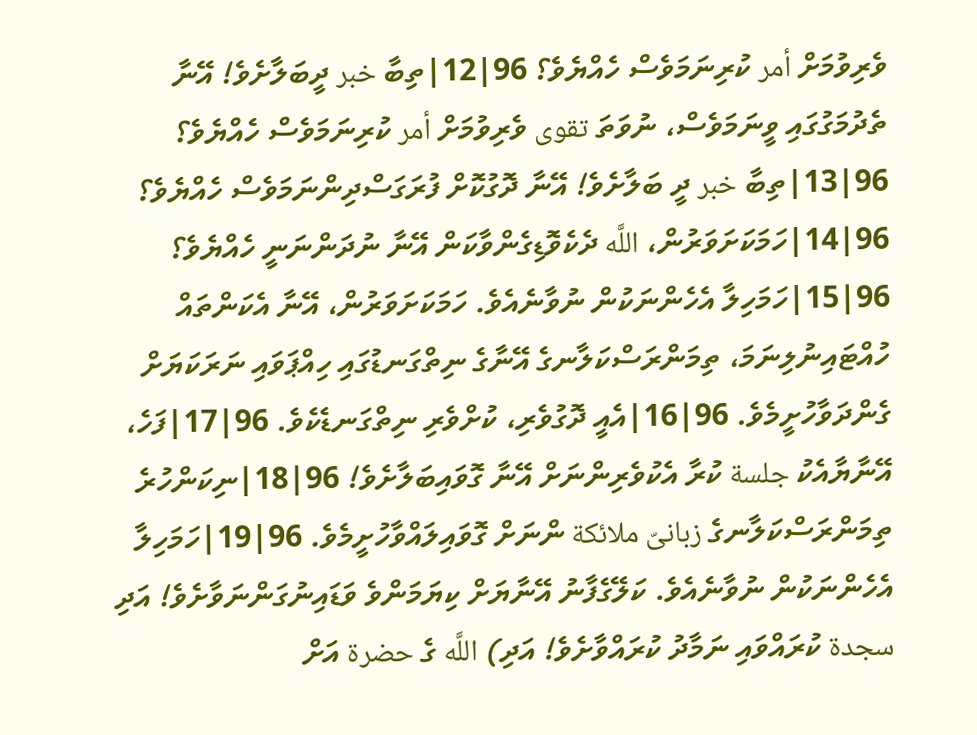ވެރިވުމަށް أمر ކުރިނަމަވެސް ހެއްޔެވެ؟ 96|12|ތިބާ خبر ދީބަލާށެވެ! އޭނާ ތެދުމަގުގައި ވީނަމަވެސް، ނުވަތަ تقوى ވެރިވުމަށް أمر ކުރިނަމަވެސް ހެއްޔެވެ؟ 96|13|ތިބާ خبر ދީ ބަލާށެވެ! އޭނާ ދޮގުކޮށް ފުރަގަސްދިންނަމަވެސް ހެއްޔެވެ؟ 96|14|ހަމަކަށަވަރުން، اللَّه ދެކެވޮޑިގެންވާކަން އޭނާ ނުދަންނަނީ ހެއްޔެވެ؟ 96|15|ހަމަހިލާ އެހެންނަކުން ނުވާނެއެވެ. ހަމަކަށަވަރުން، އޭނާ އެކަންތައް ހުއްޓައިނުލިނަމަ، ތިމަންރަސްކަލާނގެ އޭނާގެ ނިތްގަނޑުގައި ހިއްޕަވައި ނަރަކަޔަށް ގެންދަވާހުށީމެވެ. 96|16|އެއީ ދޮގުވެރި، ކުށްވެރި ނިތްގަނޑެކެވެ. 96|17|ފަހެ، އޭނާޔާއެކު جلسة ކުރާ އެކުވެރިންނަށް އޭނާ ގޮވައިބަލާށެވެ! 96|18|ނިކަންހުރެ ތިމަންރަސްކަލާނގެ زبانىّ ملائكة ންނަށް ގޮވައިލައްވާހުށީމެވެ. 96|19|ހަމަހިލާ އެހެންނަކުން ނުވާނެއެވެ. ކަލޭގެފާނު އޭނާޔަށް ކިޔަމަންވެ ވަޑައިނުގަންނަވާށެވެ! އަދި سجدة ކުރައްވައި ނަމާދު ކުރައްވާށެވެ! އަދި) اللَّه ގެ حضرة އަށް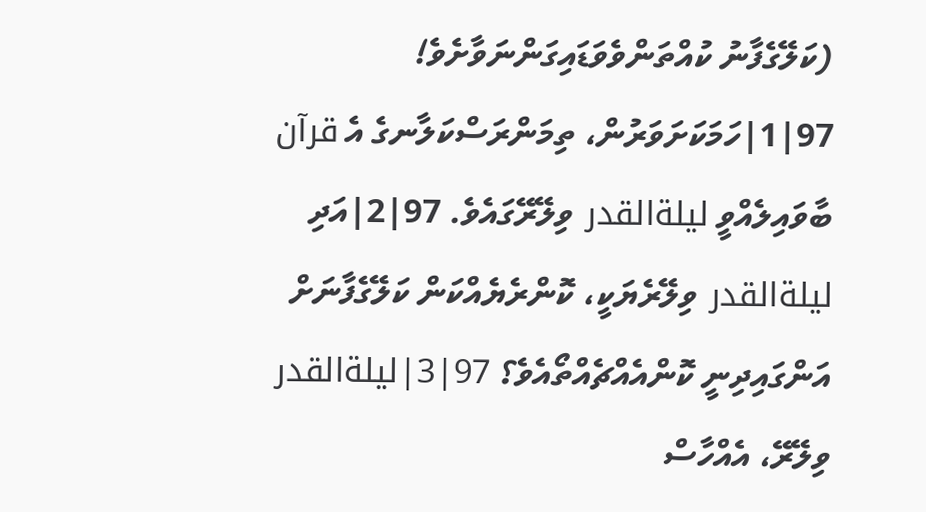(ކަލޭގެފާނު ކުއްތަންވެވަޑައިގަންނަވާށެވެ! 97|1|ހަމަކަށަވަރުން، ތިމަންރަސްކަލާނގެ އެ قرآن ބާވައިލެއްވީ ليلةالقدر ވިލޭރޭގައެވެ. 97|2|އަދި ليلةالقدر ވިލޭރެޔަކީ، ކޮންރެޔެއްކަން ކަލޭގެފާނަށް އަންގައިދިނީ ކޮންއެއްޗެއްތޯއެވެ؟ 97|3|ليلةالقدر ވިލޭރޭ، އެއްހާސް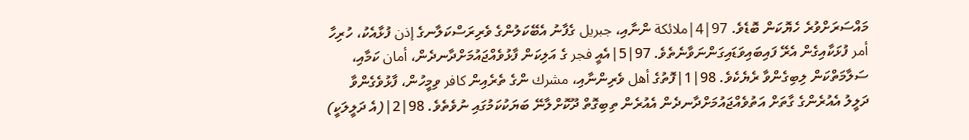މައްސަރަށްވުރެ ހެޔޮކަން ބޮޑެވެ. 97|4|ملائكة ންނާއި، جبريل ގެފާނު އެބޭކަލުންގެ ވެރިރަސްކަލާނގެ إذن ފުޅާއެކު، ހުރިހާ أمر ފުޅަކާއިގެން އެރޭ ފައިބައިވަޑައިގަންނަވާނެތެވެ. 97|5|އެއީ فجر ގެ އަލިކަން ފާޅުވެއްޖައުމަށްދާނދެން، أمان ކަމާއި، ސަލާމަތްކަން ލިބިގެންވާ ރެޔެކެވެ. 98|1|ފޮތުގެ أهل ވެރިންނާއި، مشرك ންގެ ތެރެއިން كافر ވިމީހުން، ފާޅުވެގެންވާ ދަލީލު އެއުރެންގެ ގާތަށް އަތުވެއްޖައުމަށްދާނދެން އެއުރެން ތިބިގޮތް ދޫކޮށްލާނޭ ބަޔަކުކަމުގައި ނުވެތެވެ. 98|2|(އެ ދަލީލަކީ)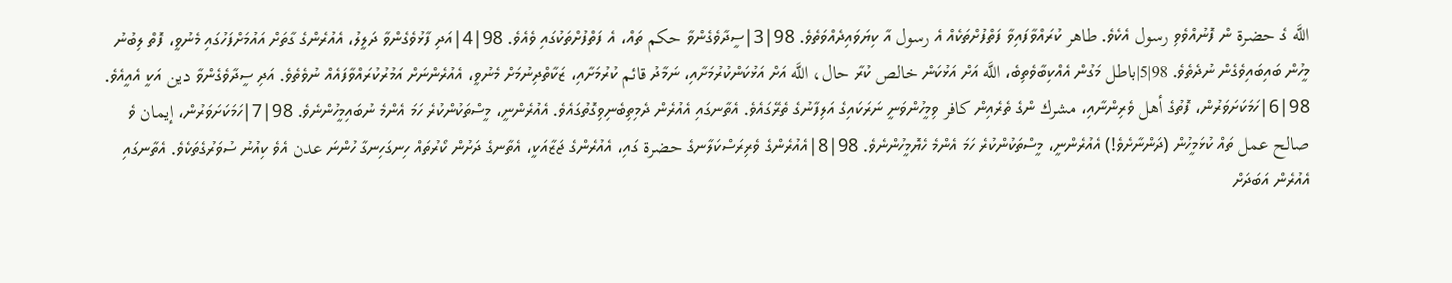اللَّه ގެ حضرة ން ފޮނުއްވެވި رسول އެކެވެ. طاهر ކުރައްވާފައިވާ ފަތްފުށްތަކެއް އެ رسول އާ ކިޔަވައިދެއްވަތެވެ. 98|3|ސީދާވެގެންވާ حكم ތައް، އެ ފަތްފުށްތަކުގައި ވެއެވެ. 98|4|އަދި ފާޅުވެގެންވާ ދަލީލު، އެއުރެންގެ ގާތަށް އައުމަށްފަހުގައި މެނުވީ، ފޮތް ލިބުނު މީހުން ބައިބައިވެގެން ނުދެތެވެ. 98|5|باطل މަގުން އެއްކިބާވެތިބެ، اللَّه އަށް އަޅުކަން خالص ކުރާ حال، اللَّه އަށް އަޅުކަންކުރުމަށާއި، ނަމާދު قائم ކުރުމަށާއި، ޒަކާތްދިނުމަށް މެނުވީ، އެއުރެންނަށް އަމުރުކުރައްވާފައެއް ނުވެތެވެ. އަދި ސީދާވެގެންވާ دين އަކީ އެއީއެވެ. 98|6|ހަމަކަށަވަރުން، ފޮތުގެ أهل ވެރިންނާއި، مشرك ންގެ ތެރެއިން كافر ވިމީހުންވަނީ ނަރަކައިގެ އަލިފާނުގެ ތެރޭގައެވެ. އެތާނގައި އެއުރެން ދެމިތިބެނިވިގޮތުގައެވެ. އެއުރެންނީ، މީސްތަކުންކުރެ ހަމަ އެންމެ ނުބައިމީހުންނެވެ. 98|7|ހަމަކަށަވަރުން، إيمان ވެ صالح عمل ތައް ކުޅަމީހުން (ދަންނާށެވެ!) އެއުރެންނީ، މީސްތަކުންކުރެ ހަމަ އެންމެ ހެޔޮމީހުންނެވެ. 98|8|އެއުރެންގެ ވެރިރަސްކަލާނގެ حضرة ގައި، އެއުރެންގެ ޖަޒާއަކީ، އެތާނގެ ދަށުން ކޯރުތައް ހިނގަހިނގާ ހުންނަ عدن އެވެ ކިއުނު ސުވަރުގެތަކެވެ. އެތާނގައި އެއުރެން އަބަދަށް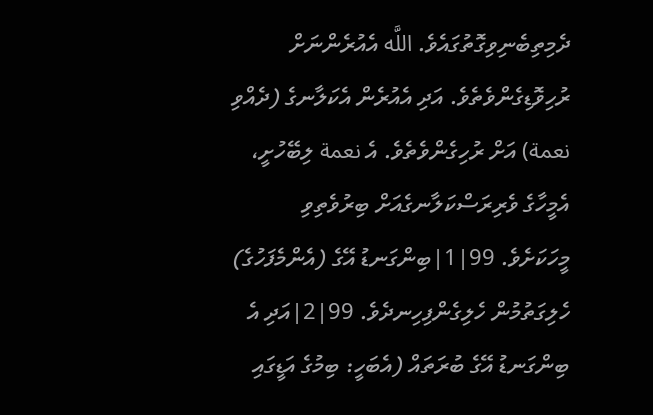ދެމިތިބެނިވިގޮތުގައެވެ. اللَّه އެއުރެންނަށް ރުހިވޮޑިގެންވެތެވެ. އަދި އެއުރެން އެކަލާނގެ (ދެއްވި نعمة) އަށް ރުހިގެންވެތެވެ. އެ نعمة ލިބޭހުށީ، އެމީހާގެ ވެރިރަސްކަލާނގެއަށް ބިރުވެތިވި މީހަކަށެވެ. 99|1|ބިންގަނޑު އޭގެ (އެންމެފަހުގެ) ހެލިގަތުމުން ހެލިގެންފިހިނދެވެ. 99|2|އަދި އެ ބިންގަނޑު އޭގެ ބުރަތައް (އެބަހީ: ބިމުގެ އަޑީގައި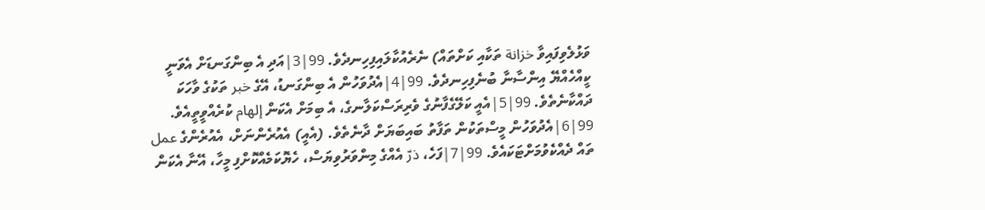ވަޅުލެވިފައިވާ خزانة ތަކާއި ކަށްތައް) ނެރެއުކާލައިފިހިނދެވެ. 99|3|އަދި އެ ބިންގަނޑަށް އެވަނީ ކީއްހެއްޔޭ އިންސާނާ ބުނެފިހިނދެވެ. 99|4|އެދުވަހުން އެ ބިންގަނޑު، އޭގެ خبر ތަކުގެ ވާހަކަ ދައްކާނެތެވެ. 99|5|އެއީ ކަލޭގެފާނުގެ ވެރިރަސްކަލާނގެ، އެ ބިމަށް އެކަން إلهام ކުރެއްވީތީއެވެ. 99|6|އެދުވަހުން މީސްތަކުން ތަފާތު ބައިބަޔަށް ދާނެތެވެ. (އެއީ) އެއުރެންނަށް، އެއުރެންގެ عمل ތައް ދެއްކެވުމަށްޓަކައެވެ. 99|7|ފަހެ، ذرّ އެއްގެ މިންވަރުވިޔަސް، ހެޔޮކަމެއްކޮށްފި މީހާ، އޭނާ އެކަން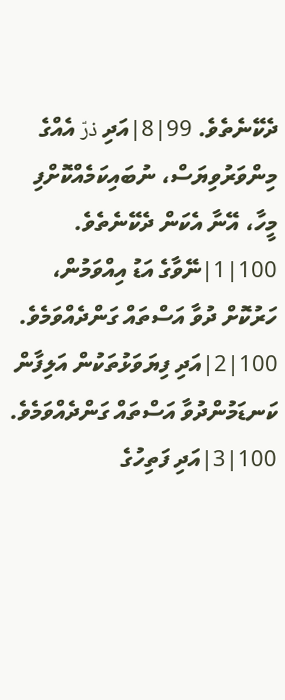ދެކޭނެތެވެ. 99|8|އަދި ذرّ އެއްގެ މިންވަރުވިޔަސް، ނުބައިކަމެއްކޮށްފި މީހާ، އޭނާ އެކަން ދެކޭނެތެވެ. 100|1|ނޭވާގެ އަޑު އިއްވަމުން، ހަރުކޮށް ދުވާ އަސްތައް ގަންދެއްވަމެވެ. 100|2|އަދި ފިޔަވަޅުތަކުން އަލިފާން ކަނޑަމުންދުވާ އަސްތައް ގަންދެއްވަމެވެ. 100|3|އަދި ފަތިހުގެ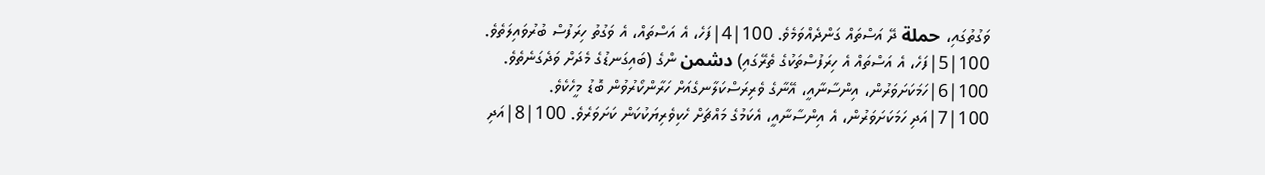ވަގުތުގައި، حملة ދޭ އަސްތައް ގަންދެއްވަމެވެ. 100|4|ފަހެ، އެ އަސްތައް، އެ ވަގުތު ހިރަފުސް ބުރުވައިލަތެވެ. 100|5|ފަހެ، އެ އަސްތައް އެ ހިރަފުސްތަކުގެ ތެރޭގައި) دشمن ންގެ (ބައިގަނޑުގެ މެދަށް ވަދެގަނެތެވެ. 100|6|ހަމަކަށަވަރުން، އިންސާނާއީ، އޭނާގެ ވެރިރަސްކަލާނގެއަށް ހަރާންކޯރުވުން ބޮޑު މީހެކެވެ. 100|7|އަދި ހަމަކަށަވަރުން، އެ އިންސާނާއީ، އެކަމުގެ މައްޗަށް ހެކިވެރިޔަކުކަން ކަށަވަރެވެ. 100|8|އަދި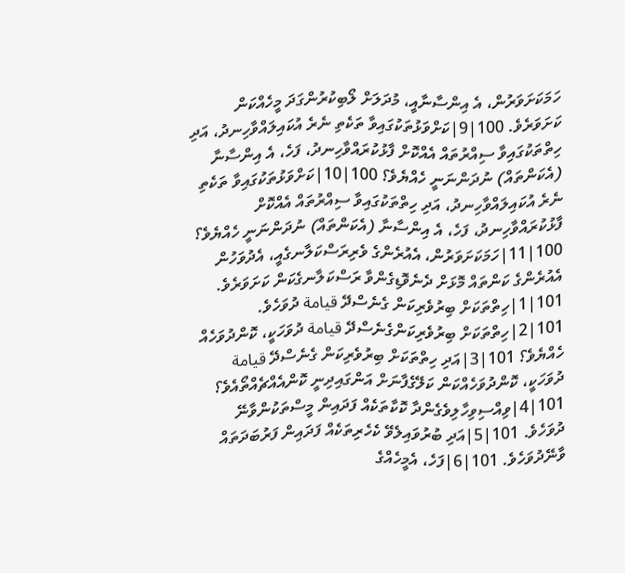ހަމަކަށަވަރުން، އެ އިންސާނާއީ، މުދަލަށް ލޯބިކުރުންގަދަ މީހެއްކަން ކަށަވަރެވެ. 100|9|ކަށްވަޅުތަކުގައިވާ ތަކެތި ނެރެ އުކައިލައްވާހިނދު، އަދި ހިތްތަކުގައިވާ ސިއްރުތައް އެއްކޮށް ފާޅުކުރައްވާހިނދު، ފަހެ، އެ އިންސާނާ (އެކަންތައް) ނުދަންނަނީ ހެއްޔެވެ؟ 100|10|ކަށްވަޅުތަކުގައިވާ ތަކެތި ނެރެ އުކައިލައްވާހިނދު، އަދި ހިތްތަކުގައިވާ ސިއްރުތައް އެއްކޮށް ފާޅުކުރައްވާހިނދު، ފަހެ، އެ އިންސާނާ (އެކަންތައް) ނުދަންނަނީ ހެއްޔެވެ؟ 100|11|ހަމަކަށަވަރުން، އެއުރެންގެ ވެރިރަސްކަލާނގެއީ، އެދުވަހުން އެއުރެންގެ ކަންތައް މޮޅަށް ދެނެވޮޑިގެންވާ ރަސްކަލާނގެކަން ކަށަވަރެވެ. 101|1|ހިތްތަކަށް ބިރުވެރިކަން ގެނެސްދޭ قيامة ދުވަހެވެ. 101|2|ހިތްތަކަށް ބިރުވެރިކަންގެނެސްދޭ قيامة ދުވަހަކީ، ކޮންދުވަހެއް ހެއްޔެވެ؟ 101|3|އަދި ހިތްތަކަށް ބިރުވެރިކަން ގެނެސްދޭ قيامة ދުވަހަކީ، ކޮންދުވަހެއްކަން ކަލޭގެފާނަށް އަންގައިދިނީ ކޮންއެއްޗެއްތޯއެވެ؟ 101|4|ވިއްސިވިހާލިވެގެންދާ ކޮކާތަކެއް ފަދައިން މީސްތަކުންވާނޭ ދުވަހެވެ. 101|5|އަދި ބުރުވައިލެވޭ ކެހެރިތަކެއް ފަދައިން ފަރުބަދަތައް ވާނޭދުވަހެވެ. 101|6|ފަހެ، އެމީހެއްގެ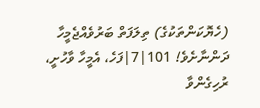(ހެޔޮކަންތަކުގެ) ތިލަފަތް ބަރުވެއްޖެމީހާ ދަންނާށެވެ! 101|7|ފަހެ، އެމީހާ ވާހުށީ، ރުހިގެންވާ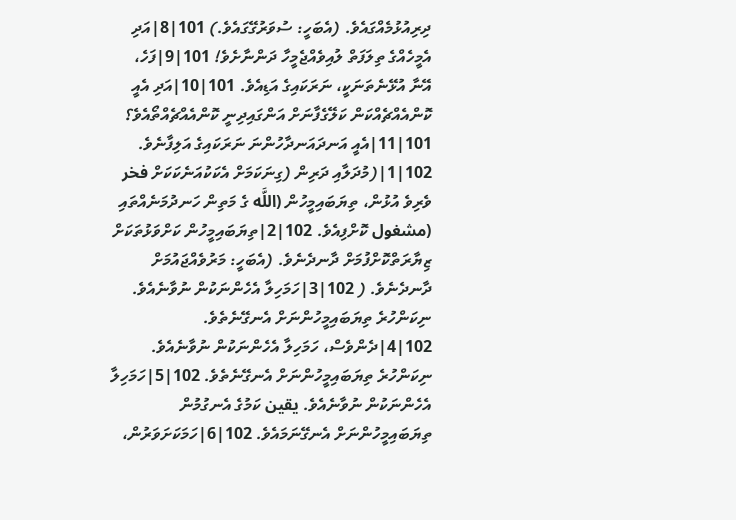ދިރިއުޅުމެއްގައެވެ. (އެބަހީ: ސުވަރުގޭގައެވެ.) 101|8|އަދި އެމީހެއްގެ ތިލަފަތް ލުއިވެއްޖެމީހާ ދަންނާށެވެ! 101|9|ފަހެ، އޭނާ އުޅޭނެތަނަކީ، ނަރަކައިގެ އަޑިއެވެ. 101|10|އަދި އެއީ ކޮންއެއްޗެއްކަން ކަލޭގެފާނަށް އަންގައިދިނީ ކޮންއެއްޗެއްތޯއެވެ؟ 101|11|އެއީ އަނދައަނދާހުންނަ ނަރަކައިގެ އަލިފާނެވެ. 102|1|(މުދަލާއި ދަރިން (ގިނަކަމަށް އެކަކުއަނެކަކަށް فخر ވެރިވެ އުޅުން، ތިޔަބައިމީހުން (اللَّه ގެ މަތިން ހަނދުމަނެއްތައި (مشغول ކޮށްފިއެވެ. 102|2|ތިޔަބައިމީހުން ކަށްވަޅުތަކަށް ޒިޔާރަތްކޮށްފުމަށް ދާނދެނެވެ. (އެބަހީ: މަރުވެއްޖައުމަށް ދާނދެނެވެ. ( 102|3|ހަމަހިލާ އެހެންނަކުން ނުވާނެއެވެ. ނިކަންހުރެ ތިޔަބައިމީހުންނަށް އެނގޭނެތެވެ. 102|4|ދެންވެސް، ހަމަހިލާ އެހެންނަކުން ނުވާނެއެވެ. ނިކަންހުރެ ތިޔަބައިމީހުންނަށް އެނގޭނެތެވެ. 102|5|ހަމަހިލާ އެހެންނަކުން ނުވާނެއެވެ. يقين ކަމުގެ އެނގުމުން ތިޔަބައިމީހުންނަށް އެނގޭނަމައެވެ. 102|6|ހަމަކަށަވަރުން،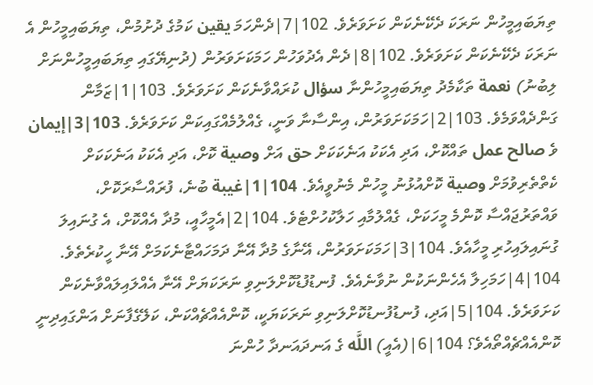ތިޔަބައިމީހުން ނަރަކަ ދެކޭނެކަން ކަށަވަރެވެ. 102|7|ދެންހަމަ يقين ކަމުގެ ދުށުމުން، ތިޔަބައިމީހުން އެ ނަރަކަ ދެކޭނެކަން ކަށަވަރެވެ. 102|8|ދެން އެދުވަހުން ހަމަކަށަވަރުން (ދުނިޔޭގައި ތިޔަބައިމީހުންނަށް ލިބުނު) نعمة ތަކާމެދު ތިޔަބައިމީހުންނާ سؤال ކުރައްވާނެކަން ކަށަވަރެވެ. 103|1|ޒަމާން ގަންދެއްވަމެވެ. 103|2|ހަމަކަށަވަރުން، އިންސާނާ ވަނީ، ގެއްލުމެއްގައިކަން ކަށަވަރެވެ. 103|3|إيمان ވެ صالح عمل ތައްކޮށް، އަދި އެކަކު އަނެކަކަށް حق އަށް وصية ކޮށް، އަދި އެކަކު އަނެކަކަށް ކެތްތެރިވުމަށް وصية ކޮށްއުޅުނު މީހުން މެނުވީއެވެ. 104|1|غيبة ބުނެ، ފުރައްސާރަކޮށް، ވައްތަރުޖައްސާ ކޮންމެ މީހަކަށް، ގެއްލުމާއި ހަލާކުހުށްޓެވެ. 104|2|އެމީހާއީ، މުދާ އެއްކޮށް، އެ ގުނައިލަ ގުނައިލައިހުރި މީހާއެވެ. 104|3|ހަމަކަށަވަރުން، އޭނާގެ މުދާ އޭނާ ދަމަހައްޓާނެކަމަށް އޭނާ ހީކުރެތެވެ. 104|4|ހަމަހިލާ އެހެންނަކުން ނުވާނެއެވެ. ފުނޑުފުޑުކޮށްލަނިވި ނަރަކަޔަށް އޭނާ އެއްލައިލައްވާނެކަން ކަށަވަރެވެ. 104|5|އަދި، ފުނޑުފުނޑުކޮށްލަނިވި ނަރަކަޔަކީ، ކޮންއެއްޗެއްކަން، ކަލޭގެފާނަށް އަންގައިދިނީ ކޮންއެއްޗެއްތޯއެވެ؟ 104|6|(އެއީ) اللَّه ގެ އަނދައަނދާ ހުންނަ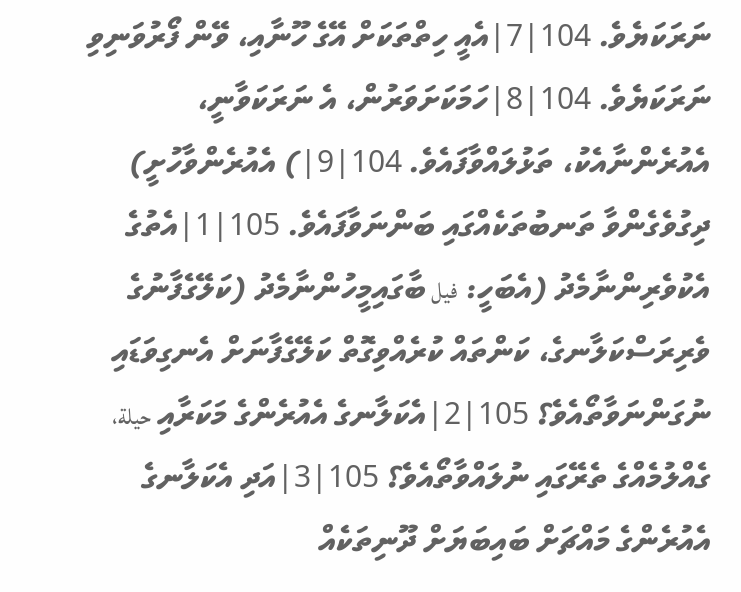ނަރަކަޔެވެ. 104|7|އެއީ ހިތްތަކަށް އޭގެ ހޫނާއި، ވޭން ފޯރުވަނިވި ނަރަކަޔެވެ. 104|8|ހަމަކަށަވަރުން، އެ ނަރަކަވާނީ، އެއުރެންނާއެކު، ތަޅުލައްވާފައެވެ. 104|9|) އެއުރެންވާހުށީ) ދިގުވެގެންވާ ތަނބުތަކެއްގައި ބަންނަވާފައެވެ. 105|1|އެތުގެ އެކުވެރިންނާމެދު (އެބަހީ: فيل ބާގައިމީހުންނާމެދު (ކަލޭގެފާނުގެ ވެރިރަސްކަލާނގެ، ކަންތައް ކުރެއްވިގޮތް ކަލޭގެފާނަށް އެނގިވަޑައި ނުގަންނަވާތޯއެވެ؟ 105|2|އެކަލާނގެ އެއުރެންގެ މަކަރާއި حيلة، ގެއްލުމެއްގެ ތެރޭގައި ނުލައްވާތޯއެވެ؟ 105|3|އަދި އެކަލާނގެ އެއުރެންގެ މައްޗަށް ބައިބަޔަށް ދޫނިތަކެއް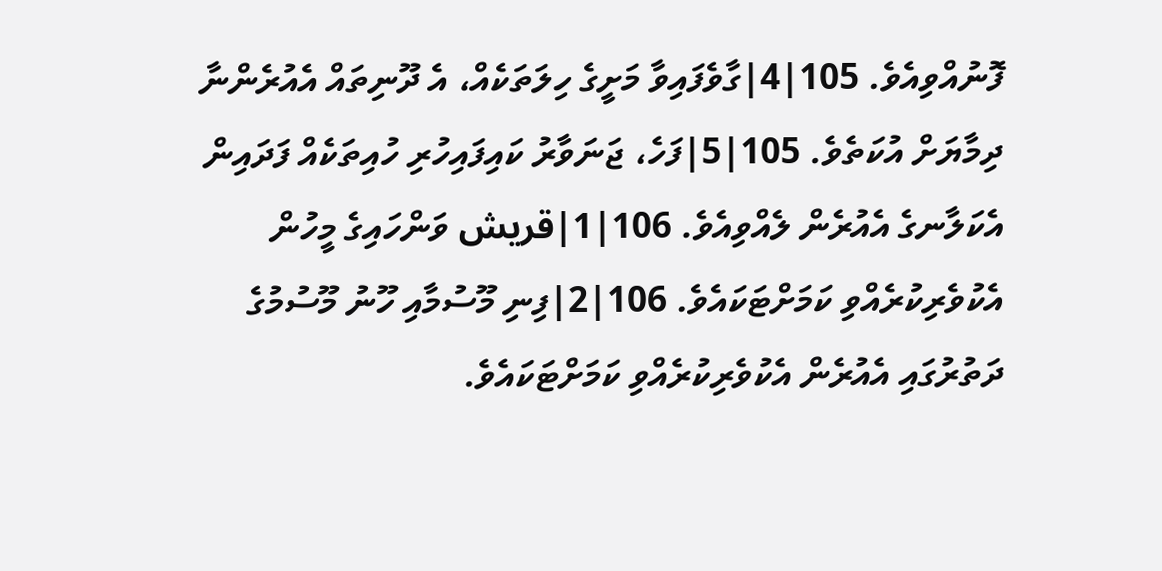ފޮނުއްވިއެވެ. 105|4|ގާވެފައިވާ މަށީގެ ހިލަތަކެއް، އެ ދޫނިތައް އެއުރެންނާ ދިމާޔަށް އުކަތެވެ. 105|5|ފަހެ، ޖަނަވާރު ކައިފައިހުރި ހުއިތަކެއް ފަދައިން އެކަލާނގެ އެއުރެން ލެއްވިއެވެ. 106|1|قريش ވަންހައިގެ މީހުން އެކުވެރިކުރެއްވި ކަމަށްޓަކައެވެ. 106|2|ފިނި މޫސުމާއި ހޫނު މޫސުމުގެ ދަތުރުގައި އެއުރެން އެކުވެރިކުރެއްވި ކަމަށްޓަކައެވެ.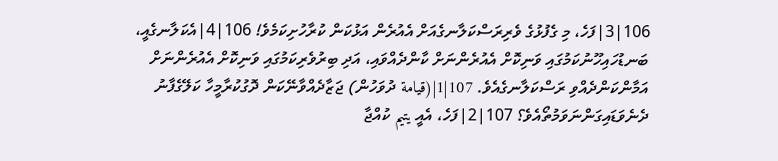106|3|ފަހެ، މި ގެފުޅުގެ ވެރިރަސްކަލާނގެއަށް އެއުރެން އަޅުކަން ކުރާހުށިކަމެވެ! 106|4|އެކަލާނގެއީ، ބަނޑުހައިހޫނުކަމުގައި ވަނިކޮށް އެއުރެންނަށް ކާންދެއްވައި، އަދި ބިރުވެރިކަމުގައި ވަނިކޮށް އެއުރެންނަށް އަމާންކަންދެއްވި ރަސްކަލާނގެއެވެ. 107|1|(قيامة ދުވަހުން) ޖަޒާދެއްވާނޭކަން ދޮގުކުރާމީހާ ކަލޭގެފާނު ދެނެވަޑައިގަންނަވަމުތޯއެވެ؟ 107|2|ފަހެ، އެއީ يتيم ކުއްޖާ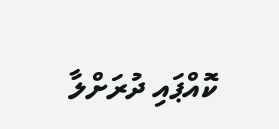ކޮއްޕައި ދުރަށްލާ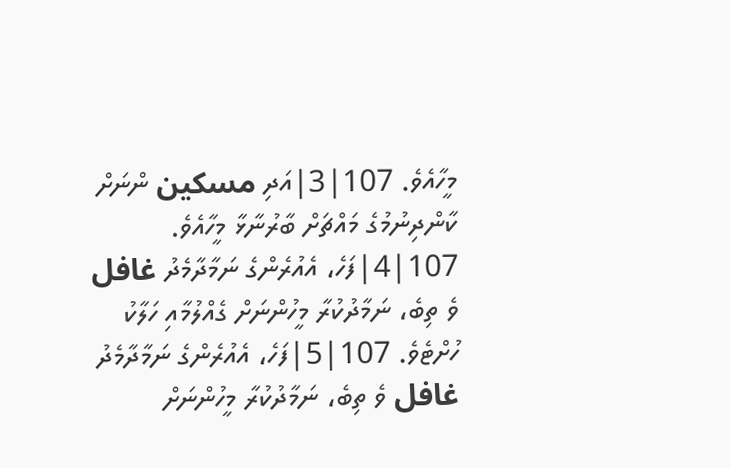މީހާއެވެ. 107|3|އަދި مسكين ންނަށް ކާންދިނުމުގެ މައްޗަށް ބާރުނާޅާ މީހާއެވެ. 107|4|ފަހެ، އެއުރެންގެ ނަމާދާމެދު غافل ވެ ތިބެ، ނަމާދުކުރާ މީހުންނަށް ގެއްލުމާއި ހަލާކު ހުށްޓެވެ. 107|5|ފަހެ، އެއުރެންގެ ނަމާދާމެދު غافل ވެ ތިބެ، ނަމާދުކުރާ މީހުންނަށް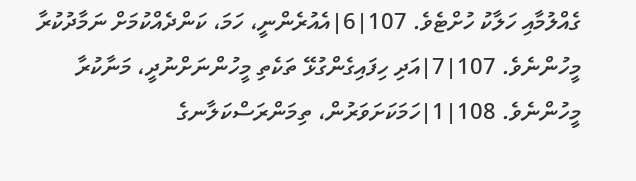ގެއްލުމާއި ހަލާކު ހުށްޓެވެ. 107|6|އެއުރެންނީ، ހަމަ، ކަންދެއްކުމަށް ނަމާދުކުރާ މީހުންނެވެ. 107|7|އަދި ހިފައިގެންގުޅޭ ތަކެތި މީހުންނަށްނުދީ، މަނާކުރާ މީހުންނެވެ. 108|1|ހަމަކަށަވަރުން، ތިމަންރަސްކަލާނގެ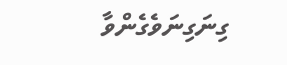ގިނަގިނަވެގެންވާ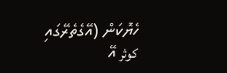ހެޔޮކަން (އޭގެތެރޭގައި كوثر އޭ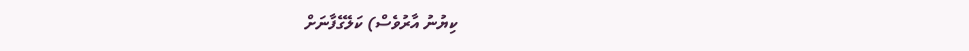ކިޔުނު އާރުވެސް) ކަލޭގެފާނަށް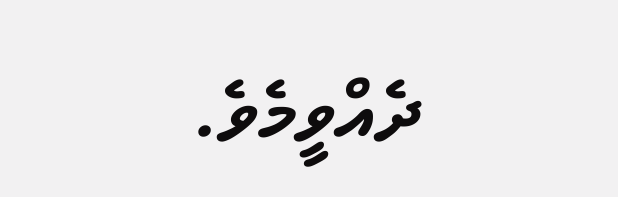ދެއްވީމެވެ.